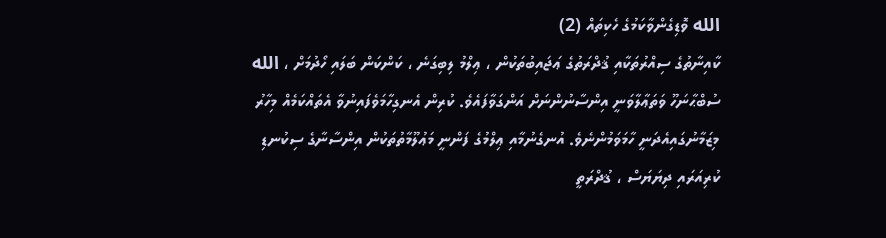الله ވޮޑިގެންވާކަމުގެ ހެކިތައް (2)
ކާއިނާތުގެ ސިއްރުތަކާއި ޤުދްރަތުގެ ޢަޖައިބުތަކުން ، ޢިލްމު ލިބިގަނެ ، ކަންކަން ބަލައި ހޯދުމަށް ، الله ސުބްޙާނަހޫ ވަތަޢާލާވަނީ އިންސާނުންނަށް އަންގަވާފައެވެ. ކުރިން އެނގިހާމަވެފައިނުވާ އެތައްކަމެއް މިހާރު މިޒަމާނުގައިއެދަނީ ހާމަވަމުންނެވެ. އުނގެނުމާއި ޢިލްމުގެ ފަންނީ މަޢުލޫމާތުތަކުން އިންސާނާގެ ސިކުނޑި ކުރިއަރައި ދިޔަޔަސް ، ޤުދްރަތީ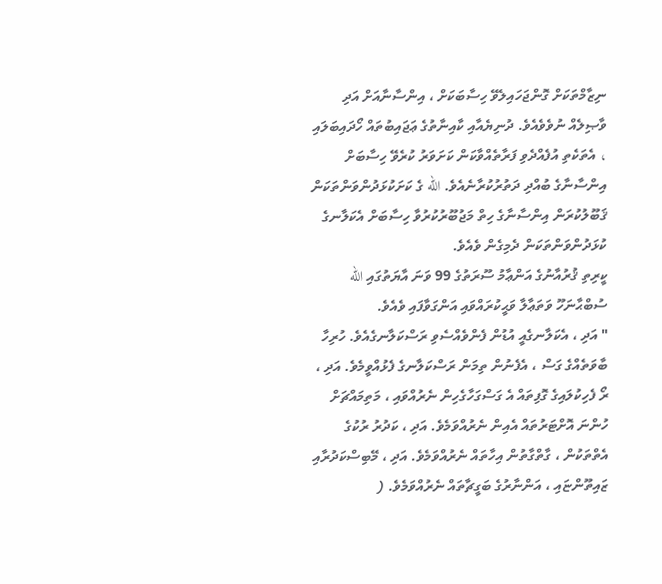ނިޒާމްތަކަށް ގޮންޖަހައިލެވޭ ހިސާބަކަށް ، އިންސާނާއަށް އަދި ވާޞިލެއް ނުވެވެއެވެ. ދުނިޔެއާއި ކާއިނާތުގެ ޢަޖައިބުތައް ހޯދައިބަލައި ، އެތަކެތި އުފެއްދެވި ފަރާތެއްވާކަން ކަށަވަރު ކުރެވޭ ހިސާބަށް އިންސާނާގެ ބުއްދި ދަތުރުކުރާނެއެވެ. الله ގެ ކަށަކުޅަދުންވަންތަކަން ޤަބޫލުކުރަން އިންސާނާގެ ހިތް މަޖުބޫރުކުރުވާ ހިސާބަށް އެކަލާނގެ ކުޅަދުންވަންތަކަން ދެމިގެން ވެއެވެ.
ކީރިތި ޤުރުއާނުގެ އަންޢާމު ސޫރަތުގެ 99 ވަނަ އާޔަތުގައި الله ސުބްޙާނަހޫ ވަތަޢާލާ ވަޙީކުރައްވައި އަންގަވާފައި ވެއެވެ.
" އަދި ، އެކަލާނގެއީ އުޑުން ފެންވެއްސެވި ރަސްކަލާނގެއެވެ. ހުރިހާ ބާވަތެއްގެ ގަސް ، އެފެނުން ތިމަން ރަސްކަލާނގެ ފެޅުއްވީމެވެ. އަދި ، ރޯ ފެހިކުލައިގެ ގޮފިތައް އެ ގަސްގަހާގެހިން ނެރުއްވައި ، މަތިމައްޗަށް ހުންނަ އޮށްޓަރުތައް އެއިން ނެރުއްވަމެވެ. އަދި ، ކަދުރު ރުކުގެ އެތްތަކުން ، ގާތްގާތުން އިހާތައް ނެރުއްވަމެވެ. އަދި ، މޭބިސްކަދުރާއި ޒައިތޫންޏައި ، އަންނާރުގެ ބަގީޗާތައް ނެރުއްވަމެވެ. (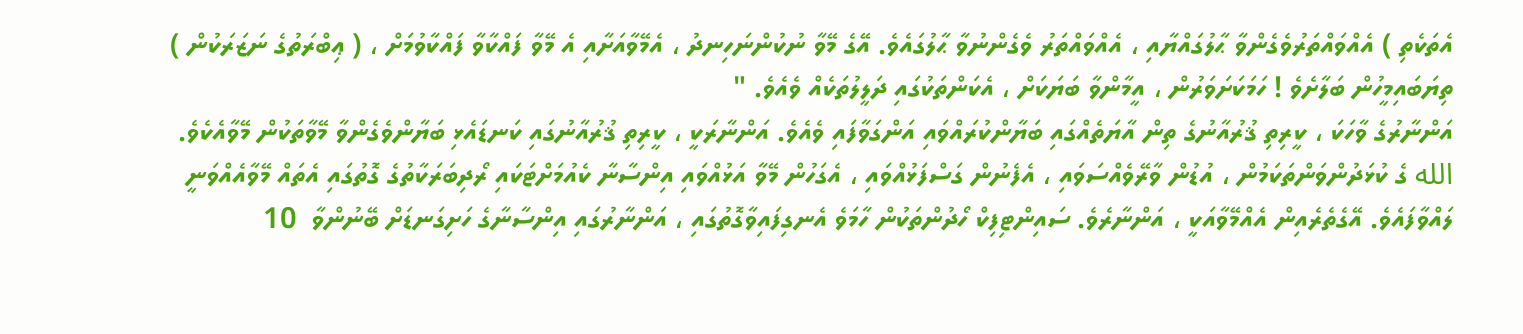އެތަކެތި ) އެއްވައްތަރުވެގެންވާ ޙާލުގައްޔާއި ، އެއްވައްތަރު ވެގެންނުވާ ޙާލުގައެވެ. އޭގެ މޭވާ ނުކުންނަހިނދު ، އެމޭވާއަށާއި އެ މޭވާ ފައްކާވާ ފައްކާވުމަށް ، ( ޢިބްރަތުގެ ނަޒަރަކުން ) ތިޔަބައިމީހުން ބަލާށެވެ ! ހަމަކަށަވަރުން ، އީމާންވާ ބަޔަކަށް ، އެކަންތަކުގައި ދަލީލުތަކެއް ވެއެވެ. "
އަންނާރުގެ ވާހަކަ ، ކީރިތި ޤުރުއާނުގެ ތިން އާޔަތެއްގައި ބަޔާންކުރައްވައި އަންގަވާފައި ވެއެވެ. އަންނާރަކީ ، ކީރިތި ޤުރުއާނުގައި ކަނޑައެޅި ބަޔާންވެގެންވާ މޭވާތަކުން މޭވާއެކެވެ. الله ގެ ކުޅަދުންވަންތަކަމުން ، އުޑުން ވާރޭވެއްސަވައި ، އެފެނުން ގަސްފަޅުއްވައި ، އެގަހުން މޭވާ އަޅުއްވައި އިންސާނާ ކެއުމަށްޓަކައި ރޯދިބަރަކާތުގެ ގޮތުގައި އެތައް މޭވާއެއްވަނީ ލައްވާފައެވެ. އޭގެތެރެއިން އެއްމޭވާއަކީ ، އަންނާރެވެ. ސައިންޓިފިކް ހޯދުންތަކުން ހާމަވެ އެނގިފައިވާގޮތުގައި ، އަންނާރުގައި އިންސާނާގެ ހަށިގަނޑަށް ބޭނުންވާ  10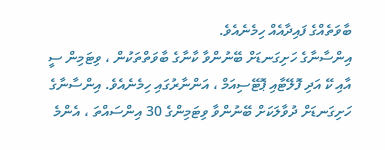ބާވަތެއްގެ ފައިދާއެއް ހިމެނެއެވެ.
އިންސާނާގެ ހަށިގަނޑަށް ބޭނުންވާ ކާނާގެ ބާވަތްތަކުން ، ވިޓަމިން ސީ އާއި ކޭ އަދި ފޮލޭޓާއި ޕޮޓޭސިއަމް ، އަންނާރުގައި ހިމެނެއެވެ. އިންސާނާގެ ހަށިގަނޑަށް ދުވާލަކަށް ބޭނުންވާ ވިޓަމިންގެ 30 އިންސައްތަ ، އެންމެ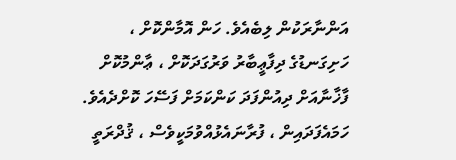އަންނާރަކުން ލިބެއެވެ. ހަން އޮމާންކޮށް ، ހަށިގަނޑުގެ ދިފާޢީބާރު ވަރުގަދަކޮށް ، ޢާންމުކޮށް ފާޚާނާއަށް ދިއުންފަދަ ކަންކަމަށް ފަސޭހަ ކޮށްދެއެވެ.
ހަމައެފަދައިން ، ފުރާނައެޅުއްވުމަކީވެސް ، ޤުދްރަތީ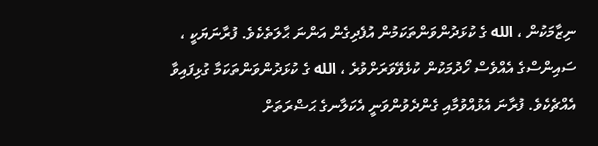ނިޒާމަކުން ، الله ގެ ކުޅަދުންވަންތަކަމުން އުފެދިގެން އަންނަ ޙާލަތެކެވެ. ފުރާނަޔަކީ ، ސައިންސްގެ އެއްވެސް ހޯދުމަކުން ކުޅެވޭވަރަށްވުރެ ، الله ގެ ކުޅަދުންވަންތަކަމާ ގުޅިފައިވާ އެއްޗެކެވެ. ފުރާނަ އެޅުއްވުމާއި ގެންދެވުންވަނީ އެކަލާނގެ ޙަޟްރަތަށް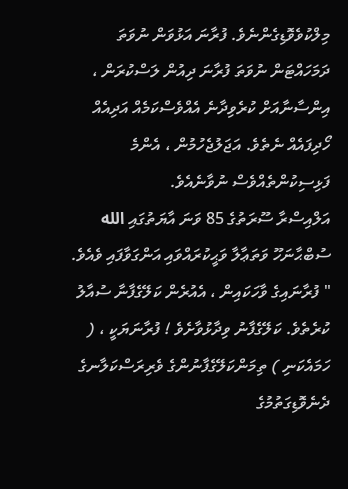މިލްކުވެވޮޑިގެންނެވެ. ފުރާނަ އަޅުވަން ނުވަތަ ދަމަހައްޓަން ނުވަތަ ފުރާނަ ދިއުން ލަސްކުރަން ، އިންސާނާއަށް ކުރެވިދާނެ އެއްވެސްކަމެއް އަދިއެއް ހޯދިފައެއް ނެތެވެ. އަޖަލުޖެހުމުން ، އެންމެ ފަޅިސިކުންތެއްވެސް ނުވާނެއެވެ.
އަލްއިސްރާ ސޫރަތުގެ 85 ވަނަ އާޔަތުގައި الله ސުބްޙާނަހޫ ވަތަޢާލާ ވަޙީކުރައްވައި އަންގަވާފައި ވެއެވެ.
" ފުރާނައިގެ ވާހަކައިން ، އެއުރެން ކަލޭގެފާނާ ސުއާލު ކުރެތެވެ. ކަލޭގެފާނު ވިދާޅުވާށެވެ ! ފުރާނަޔަކީ ، ( ހަމައެކަނި ) ތިމަންކަލޭގެފާނުންގެ ވެރިރަސްކަލާނގެ ދެނެވޮޑިގަތުމުގެ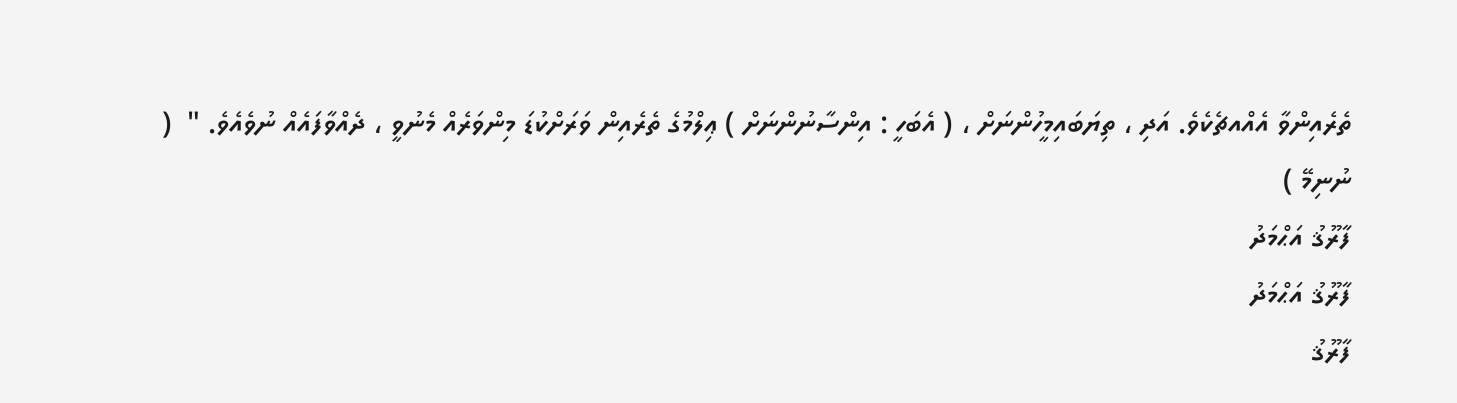ތެރެއިންވާ އެއްއޗެކެވެ. އަދި ، ތިޔަބައިމީހުންނަށް ، ( އެބަހީ : އިންސާނުންނަށް ) ޢިލްމުގެ ތެރެއިން ވަރަށްކުޑަ މިންވަރެއް މެނުވީ ، ދެއްވާފައެއް ނުވެއެވެ. "  ( ނުނިމޭ )
ފާރޫޤު އަޙްމަދު
ފާރޫޤު އަޙްމަދު
ފާރޫޤު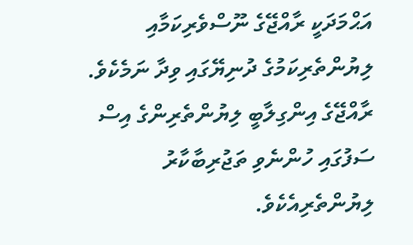އަޙްމަދަކީ ރާއްޖޭގެ ނޫސްވެރިކަމާއި ލިޔުންތެރިކަމުގެ ދުނިޔޭގައި ވިދާ ނަމެކެވެ. ރާއްޖޭގެ އިންގިލާބީ ލިޔުންތެރިންގެ އިސް ސަފުގައި ހުންނެވި ތަޖުރިބާކާރު ލިޔުންތެރިއެކެވެ.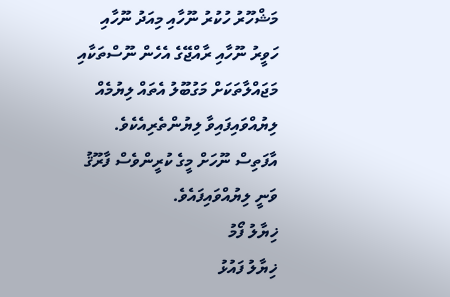މަޝްހޫރު ހުކުރު ނޫހާއި މިއަދު ނޫހާއި ހަވީރު ނޫހާއި ރާއްޖޭގެ އެހެން ނޫސްތަކާއި މަޖައްލާތަކަށް މަގުބޫލު އެތައް ލިޔުމެއް ލިޔުއްވައިފައިވާ ލިޔުންތެރިއެކެވެ. އާފަތިސް ނޫހަށް މީގެ ކުރީންވެސް ފާރޫޤު ވަނީ ލިޔުއްވައިފައެވެ.
ޚިޔާލު ފޯމު
ޚިޔާލު ފައުޅު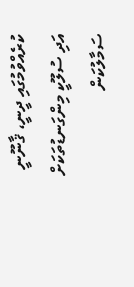ކުރެއްވުމުގައި ދީނީ، ޤާނޫނީ އަދި ސުލޫކީ މިންގަނޑުތަކަށް ސަމާލުކަން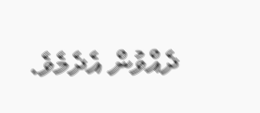ދެއްވުން އެދެމެވެ.